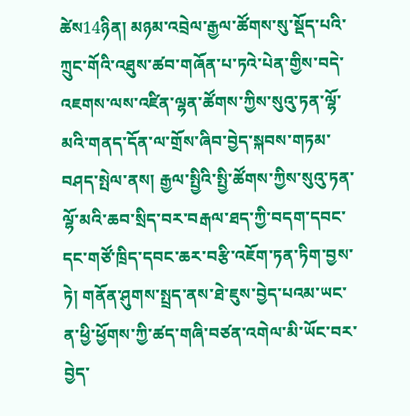ཚེས14ཉིན། མཉམ་འབྲེལ་རྒྱལ་ཚོགས་སུ་སྡོད་པའི་ཀྲུང་གོའི་འཐུས་ཚབ་གཞོན་པ་ཏའེ་པེན་གྱིས་བདེ་འཇགས་ལས་འཛིན་ལྷན་ཚོགས་ཀྱིས་སུའུ་ཏན་ལྷོ་མའི་གནད་དོན་ལ་གྲོས་ཞིབ་བྱེད་སྐབས་གཏམ་བཤད་སྤེལ་ནས། རྒྱལ་སྤྱིའི་སྤྱི་ཚོགས་ཀྱིས་སུའུ་ཏན་ལྷོ་མའི་ཆབ་སྲིད་བར་བརྒལ་ཐད་ཀྱི་བདག་དབང་དང་གཙོ་ཁྲིད་དབང་ཆར་བརྩི་འཇོག་ཏན་ཏིག་བྱས་ཏེ། གནོན་ཤུགས་སྤྲད་ནས་ཐེ་ཇུས་བྱེད་པའམ་ཡང་ན་ཕྱི་ཕྱོགས་ཀྱི་ཚད་གཞི་བཙན་འགེལ་མི་ཡོང་བར་བྱེད་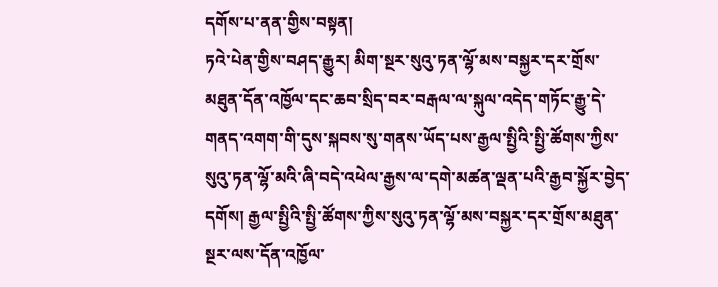དགོས་པ་ནན་གྱིས་བསྟན།
ཏའེ་པེན་གྱིས་བཤད་རྒྱུར། མིག་སྔར་སུའུ་ཏན་ལྷོ་མས་བསྐྱར་དར་གྲོས་མཐུན་དོན་འཁྱོལ་དང་ཆབ་སྲིད་བར་བརྒལ་ལ་སྐུལ་འདེད་གཏོང་རྒྱུ་དེ་གནད་འགག་གི་དུས་སྐབས་སུ་གནས་ཡོད་པས་རྒྱལ་སྤྱིའི་སྤྱི་ཚོགས་ཀྱིས་སུའུ་ཏན་ལྷོ་མའི་ཞི་བདེ་འཕེལ་རྒྱས་ལ་དགེ་མཚན་ལྡན་པའི་རྒྱབ་སྐྱོར་བྱེད་དགོས། རྒྱལ་སྤྱིའི་སྤྱི་ཚོགས་ཀྱིས་སུའུ་ཏན་ལྷོ་མས་བསྐྱར་དར་གྲོས་མཐུན་སྔར་ལས་དོན་འཁྱོལ་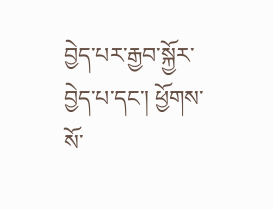བྱེད་པར་རྒྱབ་སྐྱོར་བྱེད་པ་དང་། ཕྱོགས་སོ་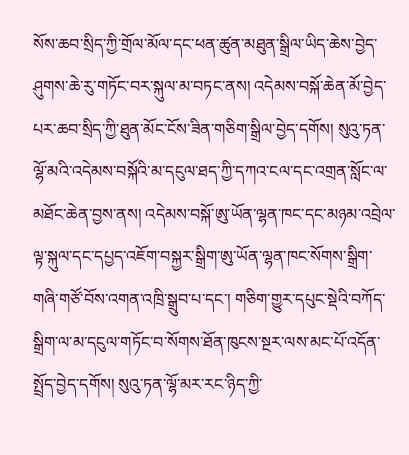སོས་ཆབ་སྲིད་ཀྱི་གྲོལ་མོལ་དང་ཕན་ཚུན་མཐུན་སྒྲིལ་ཡིད་ཆེས་བྱེད་ཤུགས་ཆེ་རུ་གཏོང་བར་སྐུལ་མ་བཏང་ནས། འདེམས་བསྐོ་ཆེན་མོ་བྱེད་པར་ཆབ་སྲིད་ཀྱི་ཐུན་མོང་ངོས་ཟིན་གཅིག་སྒྲིལ་བྱེད་དགོས། སུའུ་ཏན་ལྷོ་མའི་འདེམས་བསྐོའི་མ་དངུལ་ཐད་ཀྱི་དཀའ་ངལ་དང་འགྲན་སློང་ལ་མཐོང་ཆེན་བྱས་ནས། འདེམས་བསྐོ་ཨུ་ཡོན་ལྷན་ཁང་དང་མཉམ་འབྲེལ་ལྟ་སྐུལ་དང་དཔྱད་འཇོག་བསྐྱར་སྒྲིག་ཨུ་ཡོན་ལྷན་ཁང་སོགས་སྒྲིག་གཞི་གཙོ་བོས་འགན་འཁྲི་སྒྲུབ་པ་དང་། གཅིག་གྱུར་དཔུང་སྡེའི་བཀོད་སྒྲིག་ལ་མ་དངུལ་གཏོང་བ་སོགས་ཐོན་ཁུངས་སྔར་ལས་མང་པོ་འདོན་སྤྲོད་བྱེད་དགོས། སུའུ་ཏན་ལྷོ་མར་རང་ཉིད་ཀྱི་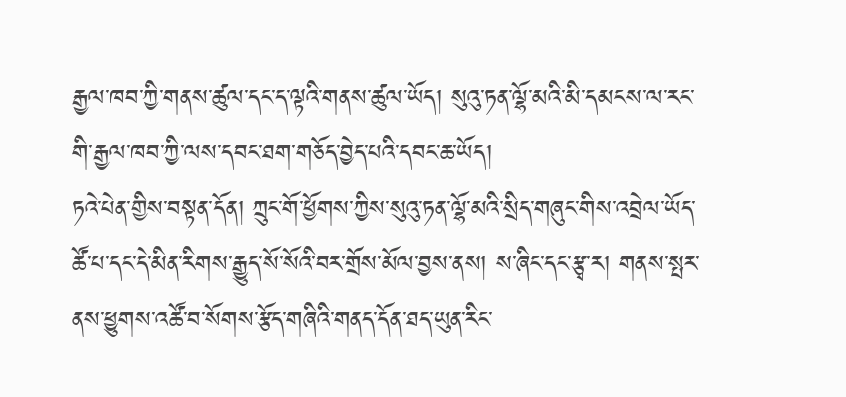རྒྱལ་ཁབ་ཀྱི་གནས་ཚུལ་དང་ད་ལྟའི་གནས་ཚུལ་ཡོད། སུའུ་ཏན་ལྷོ་མའི་མི་དམངས་ལ་རང་གི་རྒྱལ་ཁབ་ཀྱི་ལས་དབང་ཐག་གཅོད་བྱེད་པའི་དབང་ཆ་ཡོད།
ཏའེ་པེན་གྱིས་བསྟན་དོན། ཀྲུང་གོ་ཕྱོགས་ཀྱིས་སུའུ་ཏན་ལྷོ་མའི་སྲིད་གཞུང་གིས་འབྲེལ་ཡོད་ཚོ་པ་དང་དེ་མིན་རིགས་རྒྱུད་སོ་སོའི་བར་གྲོས་མོལ་བྱས་ནས། ས་ཞིང་དང་རྩྭ་ར། གནས་སྤར་ནས་ཕྱུགས་འཚོ་བ་སོགས་རྩོད་གཞིའི་གནད་དོན་ཐད་ཡུན་རིང་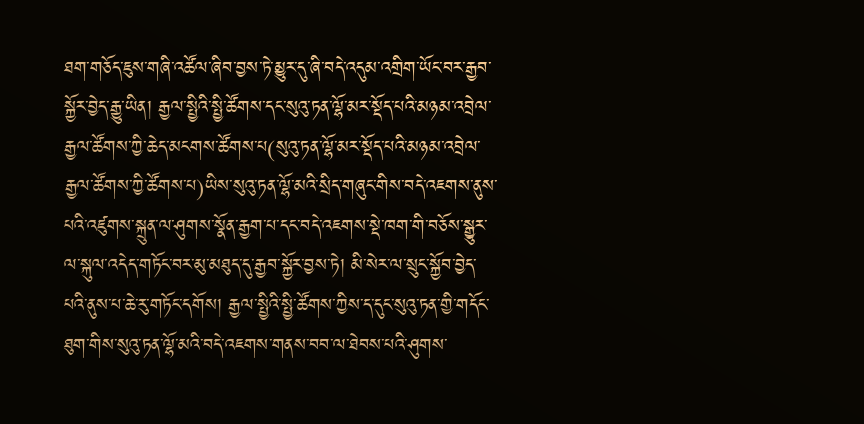ཐག་གཅོད་ཇུས་གཞི་འཚོལ་ཞིབ་བྱས་ཏེ་མྱུར་དུ་ཞི་བདེ་འདུམ་འགྲིག་ཡོང་བར་རྒྱབ་སྐྱོར་བྱེད་རྒྱུ་ཡིན། རྒྱལ་སྤྱིའི་སྤྱི་ཚོགས་དང་སུའུ་ཏན་ལྷོ་མར་སྡོད་པའི་མཉམ་འབྲེལ་རྒྱལ་ཚོགས་ཀྱི་ཆེད་མངགས་ཚོགས་པ(སུའུ་ཏན་ལྷོ་མར་སྡོད་པའི་མཉམ་འབྲེལ་རྒྱལ་ཚོགས་ཀྱི་ཚོགས་པ)ཡིས་སུའུ་ཏན་ལྷོ་མའི་སྲིད་གཞུང་གིས་བདེ་འཇགས་ནུས་པའི་འཛུགས་སྐྲུན་ལ་ཤུགས་སྣོན་རྒྱག་པ་དང་བདེ་འཇགས་སྡེ་ཁག་གི་བཅོས་སྒྱུར་ལ་སྐུལ་འདེད་གཏོང་བར་མུ་མཐུད་དུ་རྒྱབ་སྐྱོར་བྱས་ཏེ། མི་སེར་ལ་སྲུང་སྐྱོབ་བྱེད་པའི་ནུས་པ་ཆེ་རུ་གཏོང་དགོས། རྒྱལ་སྤྱིའི་སྤྱི་ཚོགས་ཀྱིས་ད་དུང་སུའུ་ཏན་གྱི་གདོང་ཐུག་གིས་སུའུ་ཏན་ལྷོ་མའི་བདེ་འཇགས་གནས་བབ་ལ་ཐེབས་པའི་ཤུགས་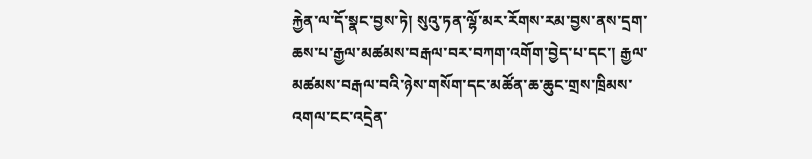རྐྱེན་ལ་དོ་སྣང་བྱས་ཏེ། སུའུ་ཏན་ལྷོ་མར་རོགས་རམ་བྱས་ནས་དྲག་ཆས་པ་རྒྱལ་མཚམས་བརྒལ་བར་བཀག་འགོག་བྱེད་པ་དང་། རྒྱལ་མཚམས་བརྒལ་བའི་ཉེས་གསོག་དང་མཚོན་ཆ་ཆུང་གྲས་ཁྲིམས་འགལ་ངང་འདྲེན་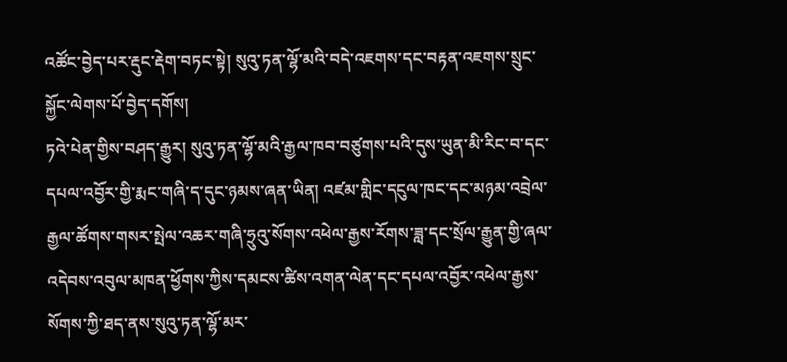འཚོང་བྱེད་པར་རྡུང་རྡེག་བཏང་སྟེ། སུའུ་ཏན་ལྷོ་མའི་བདེ་འཇགས་དང་བརྟན་འཇགས་སྲུང་སྐྱོང་ལེགས་པོ་བྱེད་དགོས།
ཏའེ་པེན་གྱིས་བཤད་རྒྱུར། སུའུ་ཏན་ལྷོ་མའི་རྒྱལ་ཁབ་བཙུགས་པའི་དུས་ཡུན་མི་རིང་བ་དང་དཔལ་འབྱོར་གྱི་རྨང་གཞི་ད་དུང་ཉམས་ཞན་ཡིན། འཛམ་གླིང་དངུལ་ཁང་དང་མཉམ་འབྲེལ་རྒྱལ་ཚོགས་གསར་སྤེལ་འཆར་གཞི་ཧྲུའུ་སོགས་འཕེལ་རྒྱས་རོགས་ཟླ་དང་སྲོལ་རྒྱུན་གྱི་ཞལ་འདེབས་འབུལ་མཁན་ཕྱོགས་ཀྱིས་དམངས་ཚིས་འགན་ལེན་དང་དཔལ་འབྱོར་འཕེལ་རྒྱས་སོགས་ཀྱི་ཐད་ནས་སུའུ་ཏན་ལྷོ་མར་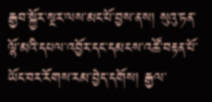རྒྱབ་སྐྱོར་སྔར་ལས་མང་པོ་བྱས་ནས། སུའུ་ཏན་ལྷོ་མའི་དཔལ་འབྱོར་དང་དམངས་འཚོ་བརྟན་པོ་ཡོང་བར་རོགས་རམ་བྱེད་དགོས། རྒྱལ་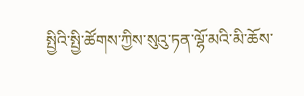སྤྱིའི་སྤྱི་ཚོགས་ཀྱིས་སུའུ་ཏན་ལྷོ་མའི་མི་ཆོས་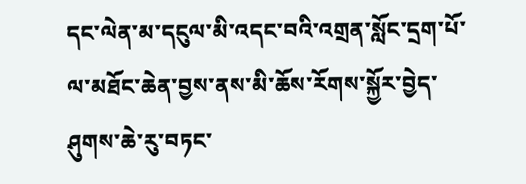དང་ལེན་མ་དངུལ་མི་འདང་བའི་འགྲན་སློང་དྲག་པོ་ལ་མཐོང་ཆེན་བྱས་ནས་མི་ཆོས་རོགས་སྐྱོར་བྱེད་ཤུགས་ཆེ་རུ་བཏང་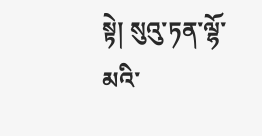སྟེ། སུའུ་ཏན་ལྷོ་མའི་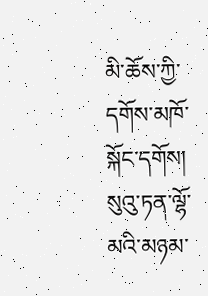མི་ཆོས་ཀྱི་དགོས་མཁོ་སྐོང་དགོས། སུའུ་ཏན་ལྷོ་མའི་མཉམ་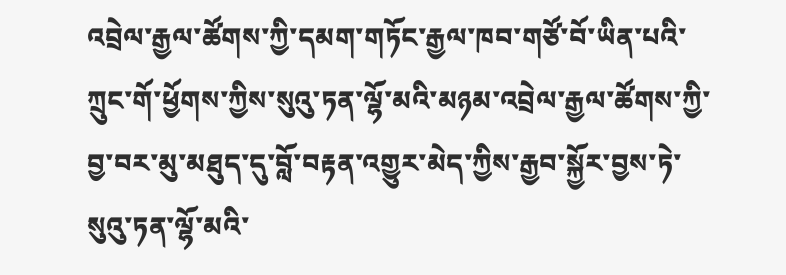འབྲེལ་རྒྱལ་ཚོགས་ཀྱི་དམག་གཏོང་རྒྱལ་ཁབ་གཙོ་བོ་ཡིན་པའི་ཀྲུང་གོ་ཕྱོགས་ཀྱིས་སུའུ་ཏན་ལྷོ་མའི་མཉམ་འབྲེལ་རྒྱལ་ཚོགས་ཀྱི་བྱ་བར་མུ་མཐུད་དུ་བློ་བརྟན་འགྱུར་མེད་ཀྱིས་རྒྱབ་སྐྱོར་བྱས་ཏེ་སུའུ་ཏན་ལྷོ་མའི་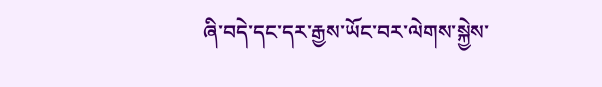ཞི་བདེ་དང་དར་རྒྱས་ཡོང་བར་ལེགས་སྐྱེས་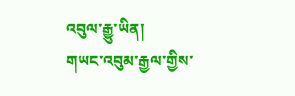འབུལ་རྒྱུ་ཡིན།
གཡང་འབུམ་རྒྱལ་གྱིས་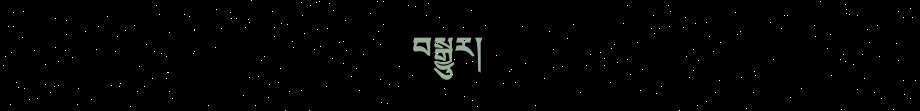བསྒྱུར།